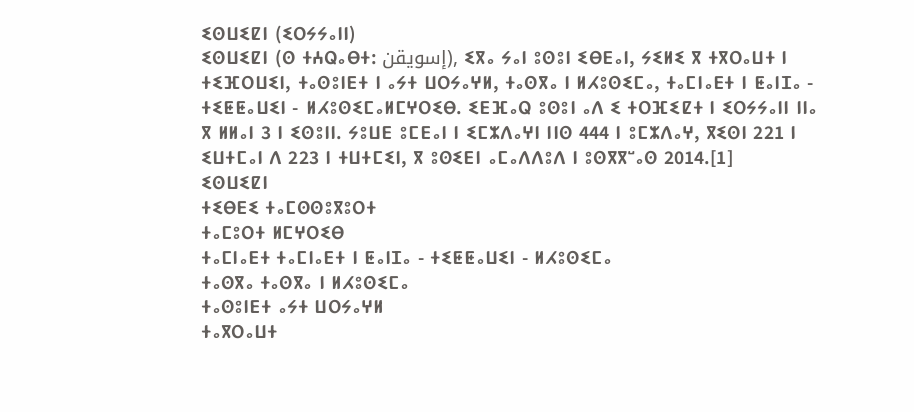ⵉⵙⵡⵉⵇⵏ (ⵉⵔⵢⵢⴰⵏⵏ)
ⵉⵙⵡⵉⵇⵏ (ⵙ ⵜⵄⵕⴰⴱⵜ: إسويقن), ⵉⴳⴰ ⵢⴰⵏ ⵓⵙⵓⵏ ⵉⴱⴹⴰⵏ, ⵢⵉⵍⵉ ⴳ ⵜⴳⵔⴰⵡⵜ ⵏ ⵜⵉⴼⵔⵡⵉⵏ, ⵜⴰⵙⵓⵏⴹⵜ ⵏ ⴰⵢⵜ ⵡⵔⵢⴰⵖⵍ, ⵜⴰⵙⴳⴰ ⵏ ⵍⵃⵓⵙⵉⵎⴰ, ⵜⴰⵎⵏⴰⴹⵜ ⵏ ⵟⴰⵏⵊⴰ - ⵜⵉⵟⵟⴰⵡⵉⵏ - ⵍⵃⵓⵙⵉⵎⴰⵍⵎⵖⵔⵉⴱ. ⵉⴹⴼⴰⵕ ⵓⵙⵓⵏ ⴰⴷ ⵉ ⵜⵔⴼⵉⵇⵜ ⵏ ⵉⵔⵢⵢⴰⵏⵏ ⵏⵏⴰ ⴳ ⵍⵍⴰⵏ 3 ⵏ ⵉⵙⵓⵏⵏ. ⵢⵓⵡⴹ ⵓⵎⴹⴰⵏ ⵏ ⵉⵎⵣⴷⴰⵖⵏ ⵏⵏⵙ 444 ⵏ ⵓⵎⵣⴷⴰⵖ, ⴳⵉⵙⵏ 221 ⵏ ⵉⵡⵜⵎⴰⵏ ⴷ 223 ⵏ ⵜⵡⵜⵎⵉⵏ, ⴳ ⵓⵙⵉⴹⵏ ⴰⵎⴰⴷⴷⵓⴷ ⵏ ⵓⵙⴳⴳⵯⴰⵙ 2014.[1]
ⵉⵙⵡⵉⵇⵏ
ⵜⵉⴱⴹⵉ ⵜⴰⵎⵙⵙⵓⴳⵓⵔⵜ
ⵜⴰⵎⵓⵔⵜ ⵍⵎⵖⵔⵉⴱ
ⵜⴰⵎⵏⴰⴹⵜ ⵜⴰⵎⵏⴰⴹⵜ ⵏ ⵟⴰⵏⵊⴰ - ⵜⵉⵟⵟⴰⵡⵉⵏ - ⵍⵃⵓⵙⵉⵎⴰ
ⵜⴰⵙⴳⴰ ⵜⴰⵙⴳⴰ ⵏ ⵍⵃⵓⵙⵉⵎⴰ
ⵜⴰⵙⵓⵏⴹⵜ ⴰⵢⵜ ⵡⵔⵢⴰⵖⵍ
ⵜⴰⴳⵔⴰⵡⵜ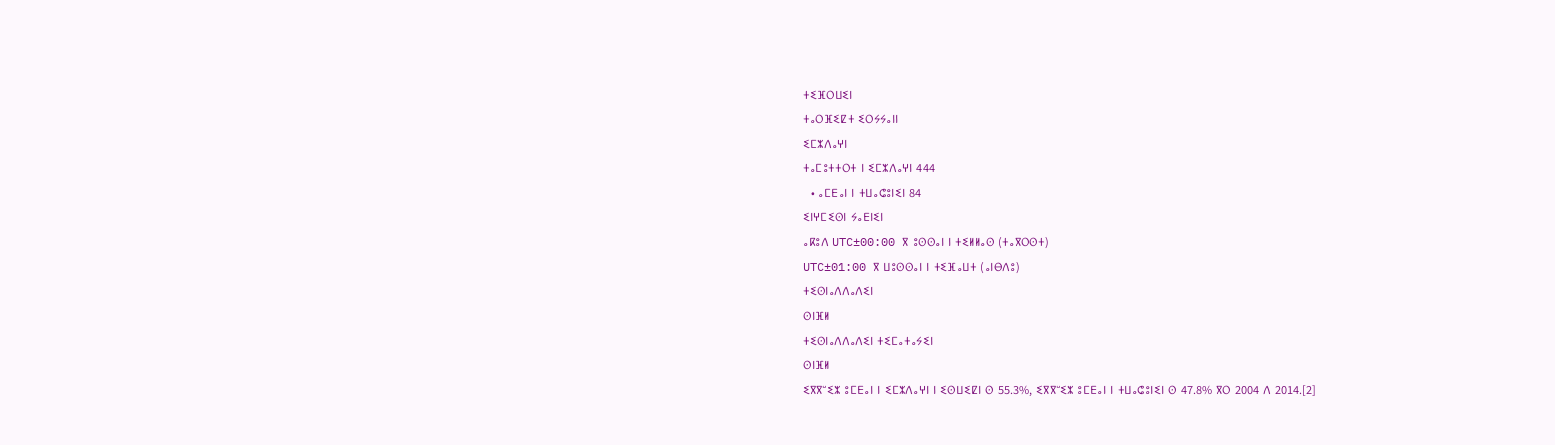ⵜⵉⴼⵔⵡⵉⵏ
ⵜⴰⵔⴼⵉⵇⵜ ⵉⵔⵢⵢⴰⵏⵏ
ⵉⵎⵣⴷⴰⵖⵏ
ⵜⴰⵎⵓⵜⵜⵔⵜ ⵏ ⵉⵎⵣⴷⴰⵖⵏ 444
  • ⴰⵎⴹⴰⵏ ⵏ ⵜⵡⴰⵛⵓⵏⵉⵏ 84
ⵉⵏⵖⵎⵉⵙⵏ ⵢⴰⴹⵏⵉⵏ
ⴰⴽⵓⴷ UTC±00:00 ⴳ ⵓⵙⵙⴰⵏ ⵏ ⵜⵉⵍⵍⴰⵙ (ⵜⴰⴳⵔⵙⵜ)
UTC±01:00 ⴳ ⵡⵓⵙⵙⴰⵏ ⵏ ⵜⵉⴼⴰⵡⵜ (ⴰⵏⴱⴷⵓ)
ⵜⵉⵙⵏⴰⴷⴷⴰⴷⵉⵏ
ⵙⵏⴼⵍ
ⵜⵉⵙⵏⴰⴷⴷⴰⴷⵉⵏ ⵜⵉⵎⴰⵜⴰⵢⵉⵏ
ⵙⵏⴼⵍ
ⵉⴳⴳⵯⵉⵣ ⵓⵎⴹⴰⵏ ⵏ ⵉⵎⵣⴷⴰⵖⵏ ⵏ ⵉⵙⵡⵉⵇⵏ ⵙ 55.3%, ⵉⴳⴳⵯⵉⵣ ⵓⵎⴹⴰⵏ ⵏ ⵜⵡⴰⵛⵓⵏⵉⵏ ⵙ 47.8% ⴳⵔ 2004 ⴷ 2014.[2]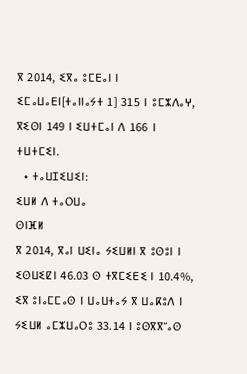ⴳ 2014, ⵉⴳⴰ ⵓⵎⴹⴰⵏ ⵏ ⵉⵎⴰⵡⴰⴹⵏ[ⵜⴰⵏⵏⴰⵢⵜ 1] 315 ⵏ ⵓⵎⵣⴷⴰⵖ, ⴳⵉⵙⵏ 149 ⵏ ⵉⵡⵜⵎⴰⵏ ⴷ 166 ⵏ ⵜⵡⵜⵎⵉⵏ.
  • ⵜⴰⵡⵊⵉⵡⵉⵏ:
ⵉⵡⵍ ⴷ ⵜⴰⵔⵡⴰ
ⵙⵏⴼⵍ
ⴳ 2014, ⴳⴰⵏ ⵡⵉⵏⴰ ⵢⵉⵡⵍⵏ ⴳ ⵓⵙⵓⵏ ⵏ ⵉⵙⵡⵉⵇⵏ 46.03 ⵙ ⵜⴳⵎⵉⴹⵉ ⵏ 10.4%, ⵉⴳ ⵓⵏⴰⵎⵎⴰⵙ ⵏ ⵡⴰⵡⵜⴰⵢ ⴳ ⵡⴰⴽⵓⴷ ⵏ ⵢⵉⵡⵍ ⴰⵎⵣⵡⴰⵔⵓ 33.14 ⵏ ⵓⵙⴳⴳⵯⴰⵙ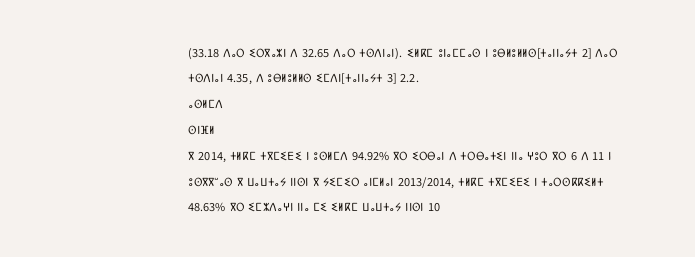(33.18 ⴷⴰⵔ ⵉⵔⴳⴰⵣⵏ ⴷ 32.65 ⴷⴰⵔ ⵜⵙⴷⵏⴰⵏ). ⵉⵍⴽⵎ ⵓⵏⴰⵎⵎⴰⵙ ⵏ ⵓⴱⵍⵓⵍⵍⵙ[ⵜⴰⵏⵏⴰⵢⵜ 2] ⴷⴰⵔ ⵜⵙⴷⵏⴰⵏ 4.35, ⴷ ⵓⴱⵍⵓⵍⵍⵙ ⵉⵎⴷⵏ[ⵜⴰⵏⵏⴰⵢⵜ 3] 2.2.
ⴰⵙⵍⵎⴷ
ⵙⵏⴼⵍ
ⴳ 2014, ⵜⵍⴽⵎ ⵜⴳⵎⵉⴹⵉ ⵏ ⵓⵙⵍⵎⴷ 94.92% ⴳⵔ ⵉⵔⴱⴰⵏ ⴷ ⵜⵔⴱⴰⵜⵉⵏ ⵏⵏⴰ ⵖⵓⵔ ⴳⵔ 6 ⴷ 11 ⵏ ⵓⵙⴳⴳⵯⴰⵙ ⴳ ⵡⴰⵡⵜⴰⵢ ⵏⵏⵙⵏ ⴳ ⵢⵉⵎⵉⵔ ⴰⵏⵎⵍⴰⵏ 2013/2014, ⵜⵍⴽⵎ ⵜⴳⵎⵉⴹⵉ ⵏ ⵜⴰⵔⵙⴽⴽⵉⵍⵜ 48.63% ⴳⵔ ⵉⵎⵣⴷⴰⵖⵏ ⵏⵏⴰ ⵎⵉ ⵉⵍⴽⵎ ⵡⴰⵡⵜⴰⵢ ⵏⵏⵙⵏ 10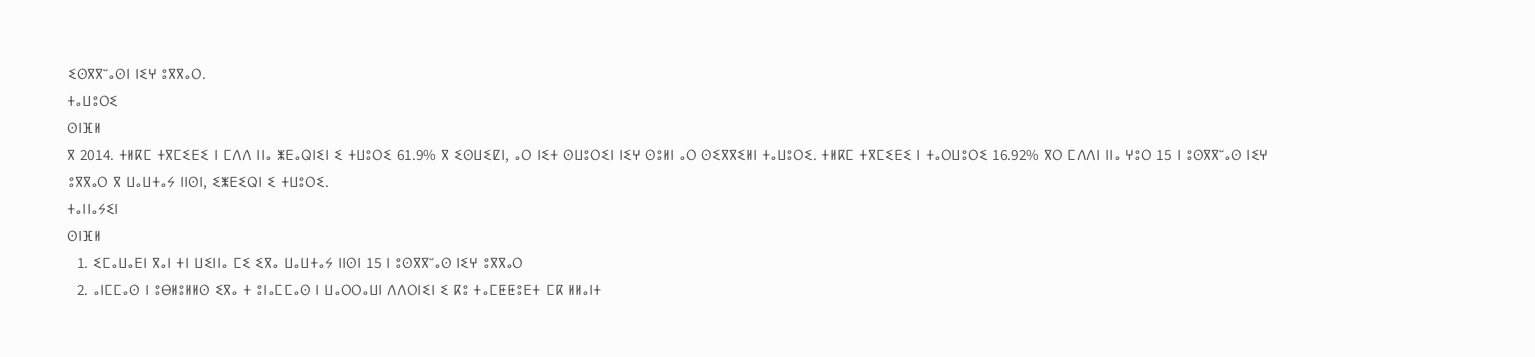ⵉⵙⴳⴳⵯⴰⵙⵏ ⵏⵉⵖ ⵓⴳⴳⴰⵔ.
ⵜⴰⵡⵓⵔⵉ
ⵙⵏⴼⵍ
ⴳ 2014. ⵜⵍⴽⵎ ⵜⴳⵎⵉⴹⵉ ⵏ ⵎⴷⴷ ⵏⵏⴰ ⵥⴹⴰⵕⵏⵉⵏ ⵉ ⵜⵡⵓⵔⵉ 61.9% ⴳ ⵉⵙⵡⵉⵇⵏ, ⴰⵔ ⵏⵉⵜ ⵙⵡⵓⵔⵉⵏ ⵏⵉⵖ ⵙⵓⵍⵏ ⴰⵔ ⵙⵉⴳⴳⵉⵍⵏ ⵜⴰⵡⵓⵔⵉ. ⵜⵍⴽⵎ ⵜⴳⵎⵉⴹⵉ ⵏ ⵜⴰⵔⵡⵓⵔⵉ 16.92% ⴳⵔ ⵎⴷⴷⵏ ⵏⵏⴰ ⵖⵓⵔ 15 ⵏ ⵓⵙⴳⴳⵯⴰⵙ ⵏⵉⵖ ⵓⴳⴳⴰⵔ ⴳ ⵡⴰⵡⵜⴰⵢ ⵏⵏⵙⵏ, ⵉⵥⴹⵉⵕⵏ ⵉ ⵜⵡⵓⵔⵉ.
ⵜⴰⵏⵏⴰⵢⵉⵏ
ⵙⵏⴼⵍ
  1. ⵉⵎⴰⵡⴰⴹⵏ ⴳⴰⵏ ⵜⵏ ⵡⵉⵏⵏⴰ ⵎⵉ ⵉⴳⴰ ⵡⴰⵡⵜⴰⵢ ⵏⵏⵙⵏ 15 ⵏ ⵓⵙⴳⴳⵯⴰⵙ ⵏⵉⵖ ⵓⴳⴳⴰⵔ
  2. ⴰⵏⵎⵎⴰⵙ ⵏ ⵓⴱⵍⵓⵍⵍⵙ ⵉⴳⴰ ⵜ ⵓⵏⴰⵎⵎⴰⵙ ⵏ ⵡⴰⵔⵔⴰⵡⵏ ⴷⴷⵔⵏⵉⵏ ⵉ ⴽⵓ ⵜⴰⵎⵟⵟⵓⴹⵜ ⵎⴽ ⵍⵍⴰⵏⵜ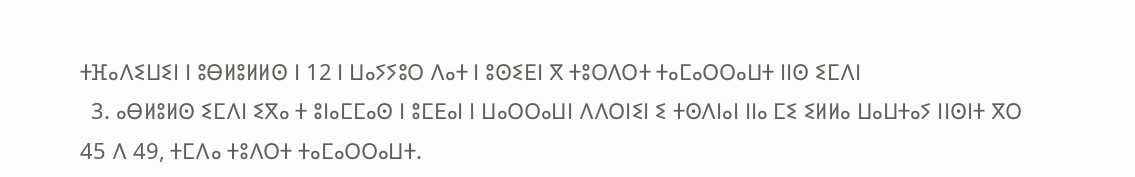ⵜⴼⴰⴷⵉⵡⵉⵏ ⵏ ⵓⴱⵍⵓⵍⵍⵙ ⵏ 12 ⵏ ⵡⴰⵢⵢⵓⵔ ⴷⴰⵜ ⵏ ⵓⵙⵉⴹⵏ ⴳ ⵜⵓⵔⴷⵔⵜ ⵜⴰⵎⴰⵔⵔⴰⵡⵜ ⵏⵏⵙ ⵉⵎⴷⵏ
  3. ⴰⴱⵍⵓⵍⵙ ⵉⵎⴷⵏ ⵉⴳⴰ ⵜ ⵓⵏⴰⵎⵎⴰⵙ ⵏ ⵓⵎⴹⴰⵏ ⵏ ⵡⴰⵔⵔⴰⵡⵏ ⴷⴷⵔⵏⵉⵏ ⵉ ⵜⵙⴷⵏⴰⵏ ⵏⵏⴰ ⵎⵉ ⵉⵍⵍⴰ ⵡⴰⵡⵜⴰⵢ ⵏⵏⵙⵏⵜ ⴳⵔ 45 ⴷ 49, ⵜⵎⴷⴰ ⵜⵓⴷⵔⵜ ⵜⴰⵎⴰⵔⵔⴰⵡⵜ.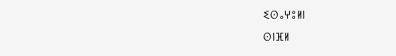ⵉⵙⴰⵖⵓⵍⵏ
ⵙⵏⴼⵍ